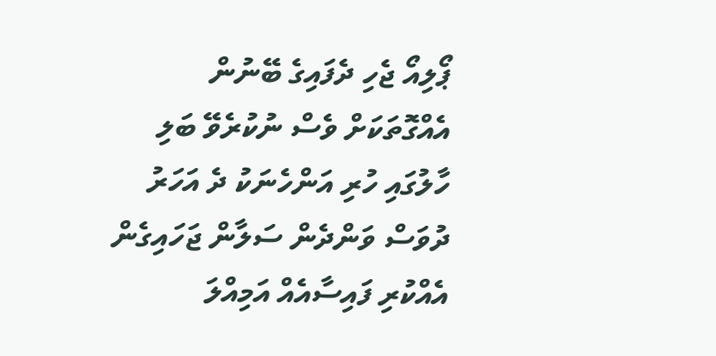ޕޯލިއޯ ޖެހި ދެފައިގެ ބޭނުން އެއްގޮތަކަށް ވެސް ނުކުރެވޭ ބަލި ހާލުގައި ހުރި އަންހެނަކު ދެ އަހަރު ދުވަސް ވަންދެން ސަލާން ޖަހައިގެން އެއްކުރި ފައިސާއެއް އަމިއްލަ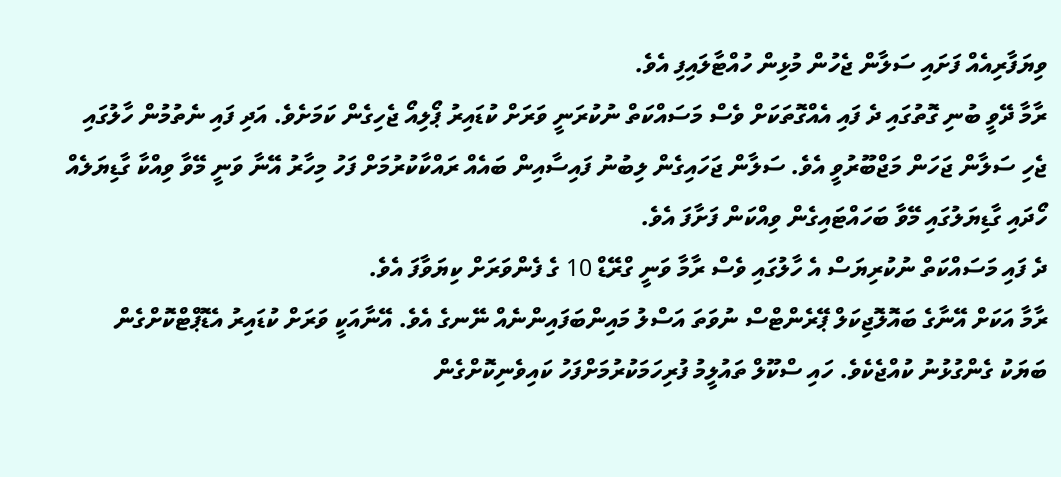ވިޔަފާރިއެއް ފަށައި ސަލާން ޖެހުން މުޅިން ހުއްޓާލައިފި އެވެ.
ރާމާ ދޭވީ ބުނި ގޮތުގައި ދެ ފައި އެއްގޮތަކަށް ވެސް މަސައްކަތް ނުކުރަނީ ވަރަށް ކުޑައިރު ޕޯލިއޯ ޖެހިގެން ކަމަށެވެ. އަދި ފައި ނެތުމުން ހާލުގައި ޖެހި ސަލާން ޖަހަން މަޖްބޫރުވީ އެވެ. ސަލާން ޖަހައިގެން ލިބުނު ފައިސާއިން ބައެއް ރައްކާކުރުމަށް ފަހު މިހާރު އޭނާ ވަނީ މޭވާ ވިއްކާ ގާޑިޔަލެއް ހޯދައި ގާޑިޔަލުގައި މޭވާ ބަހައްޓައިގެން ވިއްކަން ފަށާފަ އެވެ.
ދެ ފައި މަސައްކަތް ނުކުރިޔަސް އެ ހާލުގައި ވެސް ރާމާ ވަނީ ގްރޭޑް 10 ގެ ފެންވަރަށް ކިޔަވާފަ އެވެ.
ރާމާ އަކަށް އޭނާގެ ބައޮލޮޖިކަލް ޕޭރެންޓްސް ނުވަތަ އަސްލު މައިންބަފައިންނެއް ނޭނގެ އެވެ. އޭނާއަކީ ވަރަށް ކުޑައިރު އެޑޮޕްޓްކޮށްގެން ބަޔަކު ގެންގުޅުނު ކުއްޖެކެވެ. ހައި ސްކޫލް ތައުލީމު ފުރިހަމަކުރުމަށްފަހު ކައިވެނިކޮށްގެން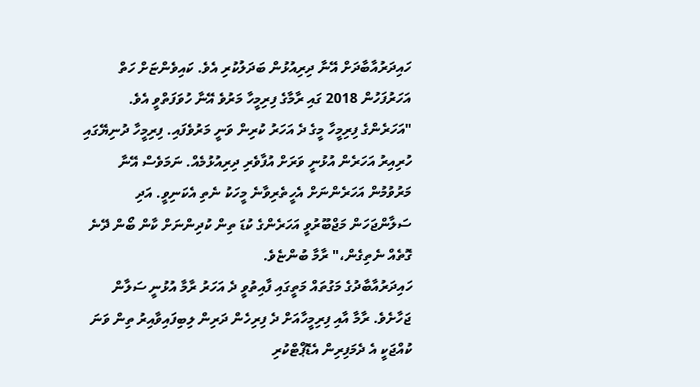ހައިދަރުއާބާދަށް އޭނާ ދިރިއުޅުން ބަދަލުކުރި އެވެ. ކައިވެންޏަށް ހަތް އަހަރުފަހުން 2018 ގައި ރާމާގެ ފިރިމީހާ މަރުވެ އޭނާ ހުވަފަތްވީ އެވެ.
"އަހަރެންގެ ފިރިމީހާ މީގެ ދެ އަހަރު ކުރިން ވަނީ މަރުވެފައި. ފިރިމީހާ ދުނިޔޭގައި ހުރިއިރު އަހަރެން އުޅުނީ ވަރަށް އުފާވެރި ދިރިއުޅުމެއް. ނަމަވެސް އޭނާ މަރުވުމުން އަހަރެންނަށް އެހީތެރިވާނެ މީހަކު ނެތި އެކަނިވީ. އަދި ސަލާންޖަހަން މަޖްބޫރުވީ އަހަރެންގެ ކުޑަ ތިން ކުދިންނަށް ކާން ބޯން ދޭނެ ގޮތެއް ނެތިގެން،" ރާމާ ބުންޏެވެ.
ހައިދަރުއާބާދުގެ މަގުތައް މަތީގައި ފާއިތުވީ ދެ އަހަރު ރާމާ އުޅުނީ ސަލާން ޖަހާށެވެ. ރާމާ އާއި ފިރިމީހާއަށް ދެ ފިރިހެން ދަރިން ލިބިފައިވާއިރު ތިން ވަނަ ކުއްޖަކީ އެ ދެމަފިރިން އެޑޮޕްޓްކުރި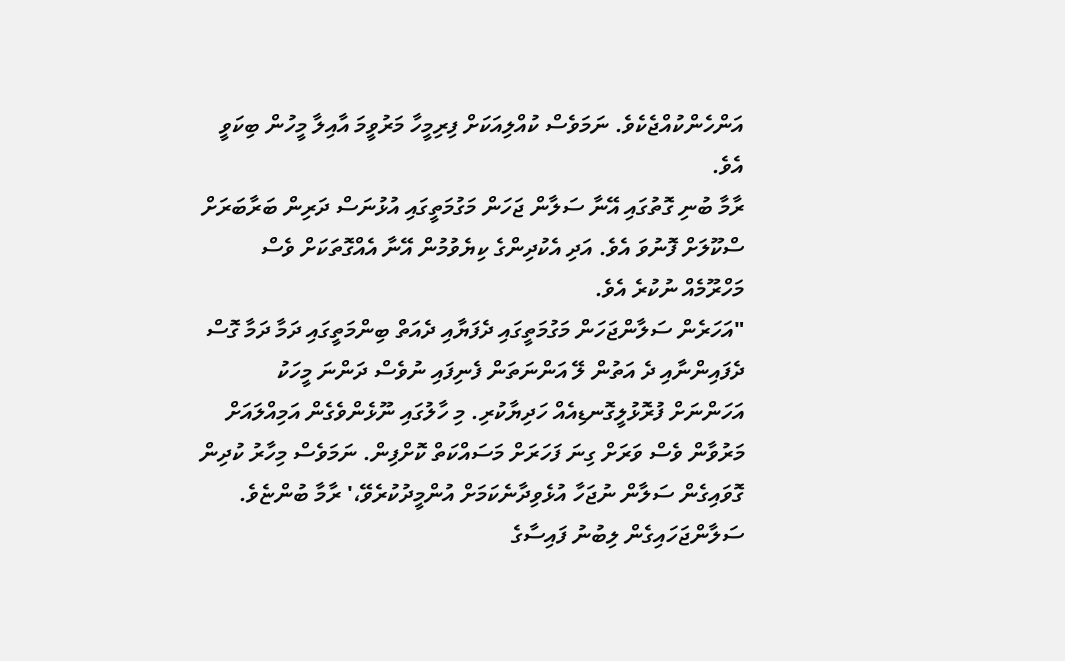އަންހެންކުއްޖެކެވެ. ނަމަވެސް ކުއްލިއަކަށް ފިރިމީހާ މަރުވީމަ އާއިލާ މީހުން ބިކަވީ އެވެ.
ރާމާ ބުނި ގޮތުގައި އޭނާ ސަލާން ޖަހަން މަގުމަތީގައި އުޅުނަސް ދަރިން ބަރާބަރަށް ސްކޫލަށް ފޮނުވަ އެވެ. އަދި އެކުދިންގެ ކިޔެވުމުން އޭނާ އެއްގޮތަކަށް ވެސް މަހްރޫމެއް ނުކުރެ އެވެ.
"އަހަރެން ސަލާންޖަހަން މަގުމަތީގައި ދެފަޔާއި ދެއަތް ބިންމަތީގައި ދަމާ ދަމާ ގޮސް ދެފައިންނާއި ދެ އަތުން ލޭ އަންނަތަން ފެނިފައި ނުވެސް ދަންނަ މީހަކު އަހަންނަށް ފުރޮޅުލީގޮނޑިއެއް ހަދިޔާކުރި. މި ހާލުގައި ނޫޅެންވެގެން އަމިއްލައަށް މަރުވާން ވެސް ވަރަށް ގިނަ ފަހަރަށް މަސައްކަތް ކޮށްފިން. ނަމަވެސް މިހާރު ކުދިން ގޮވައިގެން ސަލާން ނުޖަހާ އުޅެވިދާނެކަމަށް އުންމީދުކުރެވޭ،' ރާމާ ބުންޏެވެ.
ސަލާންޖަހައިގެން ލިބުނު ފައިސާގެ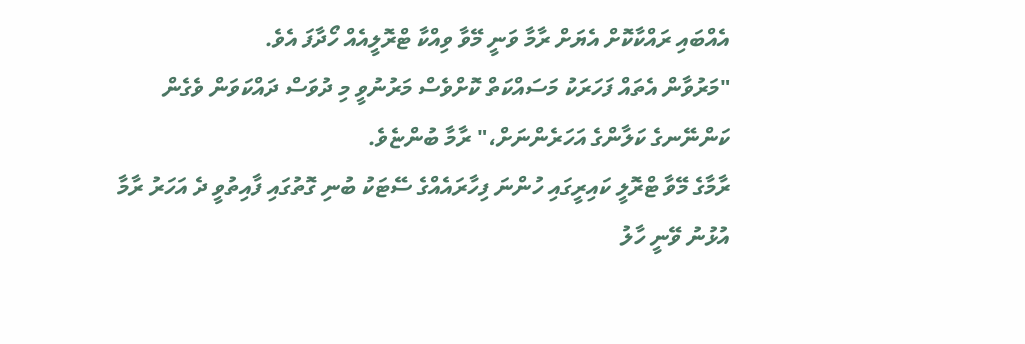އެއްބައި ރައްކާކޮށް އެޔަށް ރާމާ ވަނީ މޭވާ ވިއްކާ ޓްރޮލީއެއް ހޯދާފަ އެވެ.
"މަރުވާން އެތައް ފަހަރަކު މަސައްކަތް ކޮށްވެސް މަރުނުވީ މި ދުވަސް ދައްކަވަން ވެގެން ކަންނޭނގެ ކަލާންގެ އަހަރެންނަށް،" ރާމާ ބުންޏެވެ.
ރާމާގެ މޭވާ ޓްރޮލީ ކައިރީގައި ހުންނަ ފިހާރައެއްގެ ސޭޓަކު ބުނި ގޮތުގައި ފާއިތުވީ ދެ އަހަރު ރާމާ އުޅުނު ވޭނީ ހާލު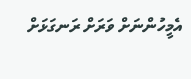އެމީހުންނަށް ވަރަށް ރަނގަޅަށް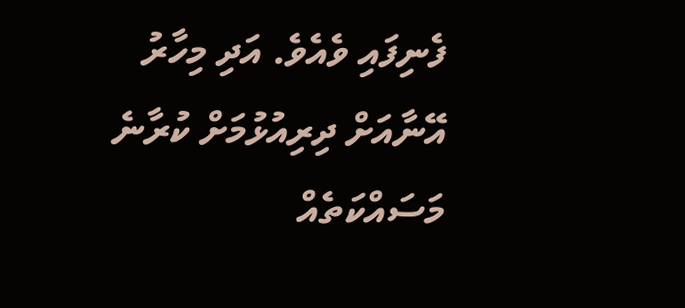ފެނިފައި ވެއެވެ. އަދި މިހާރު އޭނާއަށް ދިރިއުޅުމަށް ކުރާނެ މަސައްކަތެއް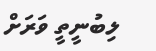ލިބުނީތީ ވަރަށް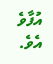އުފާވެ އެވެ.